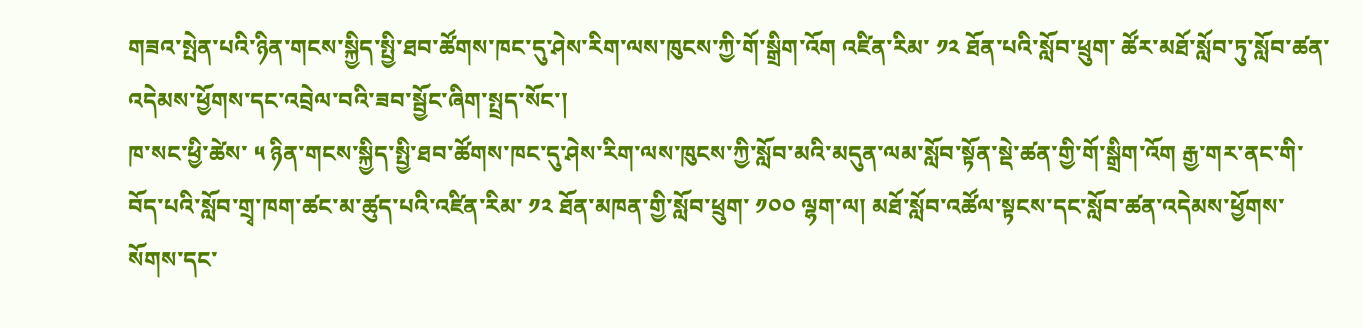གཟའ་སྤེན་པའི་ཉིན་གངས་སྐྱིད་སྤྱི་ཐབ་ཚོགས་ཁང་དུ་ཤེས་རིག་ལས་ཁུངས་ཀྱི་གོ་སྒྲིག་འོག འཛིན་རིམ་ ༡༢ ཐོན་པའི་སློབ་ཕྲུག་ ཚོར་མཐོ་སློབ་ཏུ་སློབ་ཚན་འདེམས་ཕྱོགས་དང་འབྲེལ་བའི་ཟབ་སྦྱོང་ཞིག་སྤྲད་སོང་།
ཁ་སང་ཕྱི་ཚེས་ ༥ ཉིན་གངས་སྐྱིད་སྤྱི་ཐབ་ཚོགས་ཁང་དུ་ཤེས་རིག་ལས་ཁུངས་ཀྱི་སློབ་མའི་མདུན་ལམ་སློབ་སྟོན་སྡེ་ཚན་གྱི་གོ་སྒྲིག་འོག རྒྱ་གར་ནང་གི་བོད་པའི་སློབ་གྲྭ་ཁག་ཚང་མ་ཚུད་པའི་འཛིན་རིམ་ ༡༢ ཐོན་མཁན་གྱི་སློབ་ཕྲུག་ ༡༠༠ ལྷག་ལ། མཐོ་སློབ་འཚོལ་སྟངས་དང་སློབ་ཚན་འདེམས་ཕྱོགས་སོགས་དང་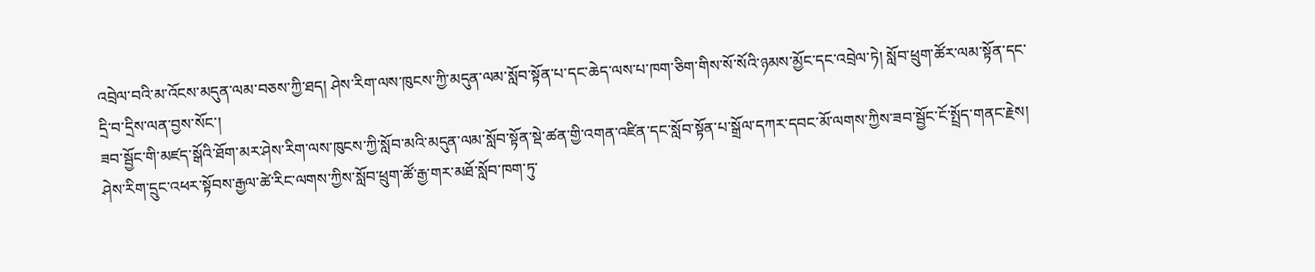འབྲེལ་བའི་མ་འོངས་མདུན་ལམ་བཅས་ཀྱི་ཐད། ཤེས་རིག་ལས་ཁུངས་ཀྱི་མདུན་ལམ་སློབ་སྟོན་པ་དང་ཆེད་ལས་པ་ཁག་ཅིག་གིས་སོ་སོའི་ཉམས་མྱོང་དང་འབྲེལ་ཏེ། སློབ་ཕྲུག་ཚོར་ལམ་སྟོན་དང་དྲི་བ་དྲིས་ལན་བྱས་སོང་།
ཟབ་སྦྱོང་གི་མཛད་སྒོའི་ཐོག་མར་ཤེས་རིག་ལས་ཁུངས་ཀྱི་སློབ་མའི་མདུན་ལམ་སློབ་སྟོན་སྡེ་ཚན་གྱི་འགན་འཛིན་དང་སློབ་སྟོན་པ་སྒྲོལ་དཀར་དབང་མོ་ལགས་ཀྱིས་ཟབ་སྦྱོང་ངོ་སྤྲོད་གནང་རྗེས། ཤེས་རིག་དྲུང་འཕར་སྟོབས་རྒྱལ་ཚེ་རིང་ལགས་ཀྱིས་སློབ་ཕྲུག་ཚོ་རྒྱ་གར་མཐོ་སློབ་ཁག་ཏུ་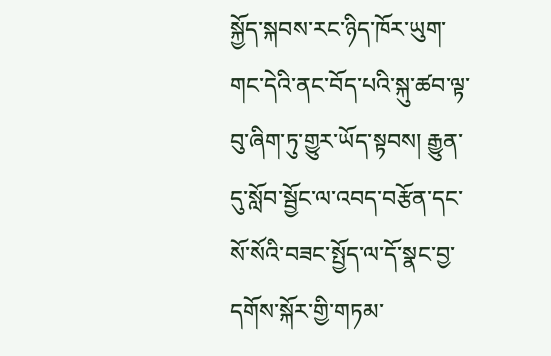སྐྱོད་སྐབས་རང་ཉིད་ཁོར་ཡུག་གང་དེའི་ནང་བོད་པའི་སྐུ་ཚབ་ལྟ་བུ་ཞིག་ཏུ་གྱུར་ཡོད་སྟབས། རྒྱུན་དུ་སློབ་སྦྱོང་ལ་འབད་བརྩོན་དང་སོ་སོའི་བཟང་སྤྱོད་ལ་དོ་སྣང་བྱ་དགོས་སྐོར་གྱི་གཏམ་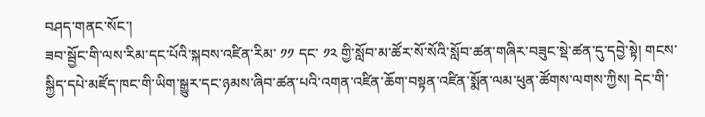བཤད་གནང་སོང་།
ཟབ་སྦྱོང་གི་ལས་རིམ་དང་པོའི་སྐབས་འཛིན་རིམ་ ༡༡ དང་ ༡༢ གྱི་སློབ་མ་ཚོར་སོ་སོའི་སློབ་ཚན་གཞིར་བཟུང་སྡེ་ཚན་དུ་དབྱེ་སྟེ། གངས་སྐྱིད་དཔེ་མཛོད་ཁང་གི་ཡིག་སྒྱུར་དང་ཉམས་ཞིབ་ཚན་པའི་འགན་འཛིན་ཆོག་བསྟན་འཛིན་སྨོན་ལམ་ཕུན་ཚོགས་ལགས་ཀྱིས། དེང་གི་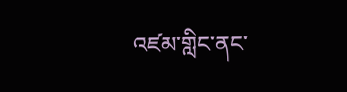འཛམ་གླིང་ནང་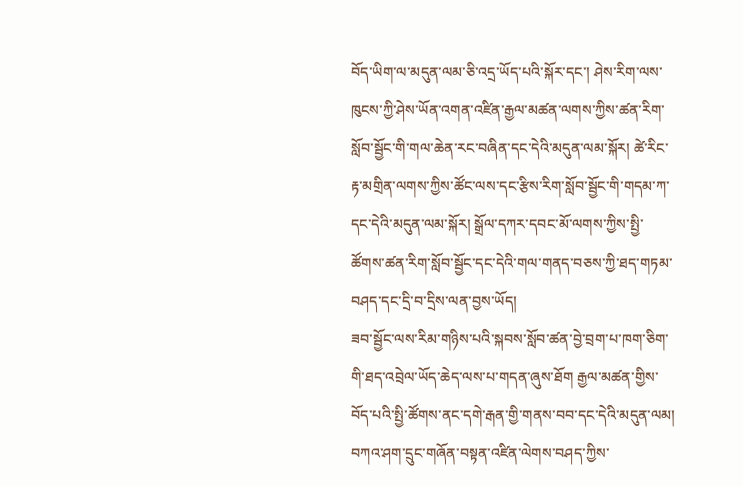བོད་ཡིག་ལ་མདུན་ལམ་ཅི་འདྲ་ཡོད་པའི་སྐོར་དང་། ཤེས་རིག་ལས་ཁུངས་ཀྱི་ཤེས་ཡོན་འགན་འཛིན་རྒྱལ་མཚན་ལགས་ཀྱིས་ཚན་རིག་སློབ་སྦྱོང་གི་གལ་ཆེན་རང་བཞིན་དང་དེའི་མདུན་ལམ་སྐོར། ཚེ་རིང་རྟ་མགྲིན་ལགས་ཀྱིས་ཚོང་ལས་དང་རྩིས་རིག་སློབ་སྦྱོང་གི་གདམ་ཀ་དང་དེའི་མདུན་ལམ་སྐོར། སྒྲོལ་དཀར་དབང་མོ་ལགས་ཀྱིས་སྤྱི་ཚོགས་ཚན་རིག་སློབ་སྦྱོང་དང་དེའི་གལ་གནད་བཅས་ཀྱི་ཐད་གཏམ་བཤད་དང་དྲི་བ་དྲིས་ལན་བྱས་ཡོད།
ཟབ་སྦྱོང་ལས་རིམ་གཉིས་པའི་སྐབས་སློབ་ཚན་བྱེ་བྲག་པ་ཁག་ཅིག་གི་ཐད་འབྲེལ་ཡོད་ཆེད་ལས་པ་གདན་ཞུས་ཐོག རྒྱལ་མཚན་གྱིས་བོད་པའི་སྤྱི་ཚོགས་ནང་དགེ་རྒན་གྱི་གནས་བབ་དང་དེའི་མདུན་ལམ། བཀའ་ཤག་དྲུང་གཞོན་བསྟན་འཛིན་ལེགས་བཤད་ཀྱིས་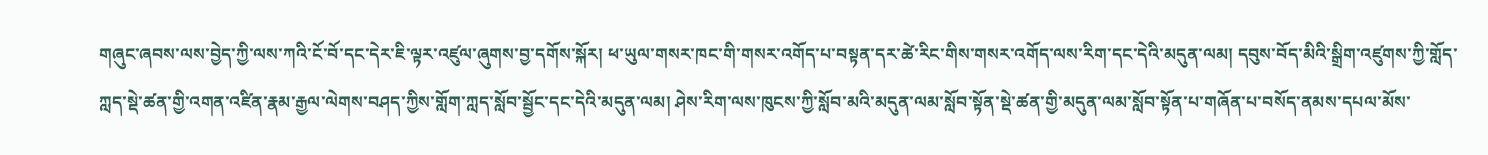གཞུང་ཞབས་ལས་བྱེད་ཀྱི་ལས་ཀའི་ངོ་བོ་དང་དེར་ཇི་ལྟར་འཛུལ་ཞུགས་བྱ་དགོས་སྐོར། ཕ་ཡུལ་གསར་ཁང་གི་གསར་འགོད་པ་བསྟན་དར་ཚེ་རིང་གིས་གསར་འགོད་ལས་རིག་དང་དེའི་མདུན་ལམ། དབུས་བོད་མིའི་སྒྲིག་འཛུགས་ཀྱི་གློད་ཀླད་སྡེ་ཚན་གྱི་འགན་འཛིན་རྣམ་རྒྱལ་ལེགས་བཤད་ཀྱིས་གློག་ཀླད་སློབ་སྦྱོང་དང་དེའི་མདུན་ལམ། ཤེས་རིག་ལས་ཁུངས་ཀྱི་སློབ་མའི་མདུན་ལམ་སློབ་སྟོན་སྡེ་ཚན་གྱི་མདུན་ལམ་སློབ་སྟོན་པ་གཞོན་པ་བསོད་ནམས་དཔལ་མོས་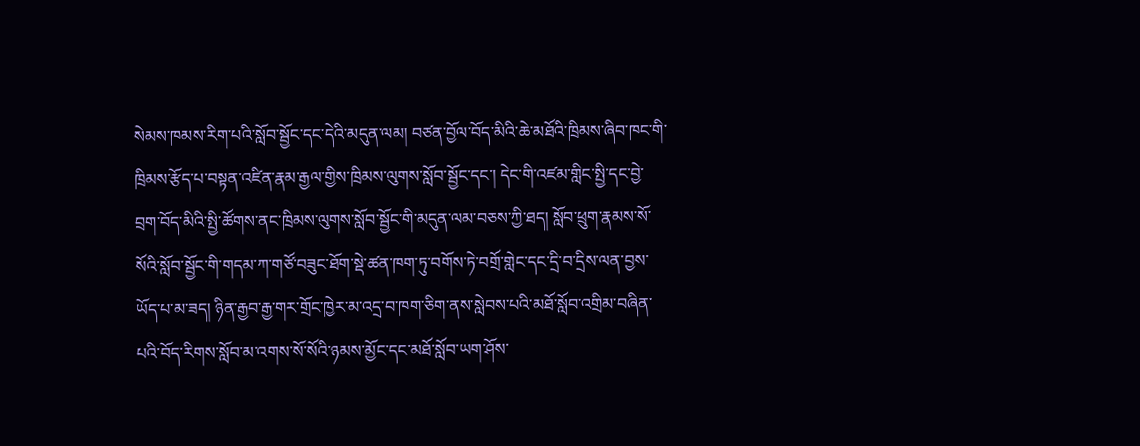སེམས་ཁམས་རིག་པའི་སློབ་སྦྱོང་དང་དེའི་མདུན་ལམ། བཙན་བྱོལ་བོད་མིའི་ཆེ་མཐོའི་ཁྲིམས་ཞིབ་ཁང་གི་ཁྲིམས་རྩོད་པ་བསྟན་འཛིན་རྣམ་རྒྱལ་གྱིས་ཁྲིམས་ལུགས་སློབ་སྦྱོང་དང་། དེང་གི་འཛམ་གླིང་སྤྱི་དང་བྱེ་བྲག་བོད་མིའི་སྤྱི་ཚོགས་ནང་ཁྲིམས་ལུགས་སློབ་སྦྱོང་གི་མདུན་ལམ་བཅས་ཀྱི་ཐད། སློབ་ཕྲུག་རྣམས་སོ་སོའི་སློབ་སྦྱོང་གི་གདམ་ཀ་གཙོ་བཟུང་ཐོག་སྡེ་ཚན་ཁག་ཏུ་བགོས་ཏེ་བགྲོ་གླེང་དང་དྲི་བ་དྲིས་ལན་བྱས་ཡོད་པ་མ་ཟད། ཉིན་རྒྱབ་རྒྱ་གར་གྲོང་ཁྱེར་མ་འདྲ་བ་ཁག་ཅིག་ནས་སླེབས་པའི་མཐོ་སློབ་འགྲིམ་བཞིན་པའི་བོད་རིགས་སློབ་མ་འགས་སོ་སོའི་ཉམས་མྱོང་དང་མཐོ་སློབ་ཡག་ཤོས་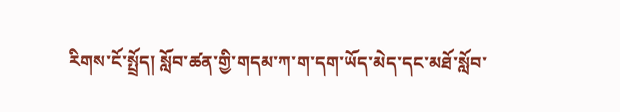རིགས་ངོ་སྤྲོད། སློབ་ཚན་གྱི་གདམ་ཀ་ག་དག་ཡོད་མེད་དང་མཐོ་སློབ་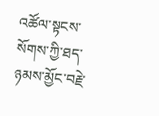འཚོལ་སྟངས་སོགས་ཀྱི་ཐད་ཉམས་མྱོང་བརྗེ་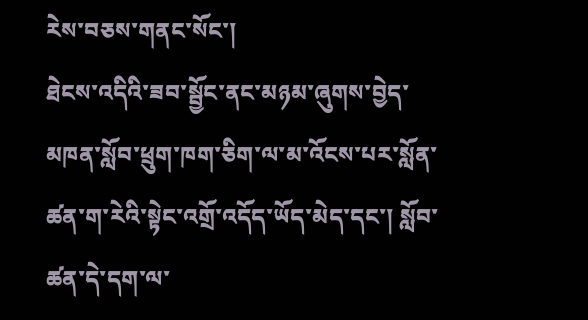རེས་བཅས་གནང་སོང་།
ཐེངས་འདིའི་ཟབ་སྦྱོང་ནང་མཉམ་ཞུགས་བྱེད་མཁན་སློབ་ཕྲུག་ཁག་ཅིག་ལ་མ་འོངས་པར་སློན་ཚན་ག་རེའི་སྟེང་འགྲོ་འདོད་ཡོད་མེད་དང་། སློབ་ཚན་དེ་དག་ལ་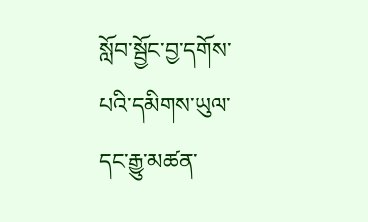སློབ་སྦྱོང་བྱ་དགོས་པའི་དམིགས་ཡུལ་དང་རྒྱུ་མཚན་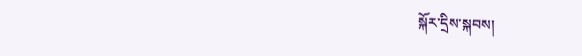སྐོར་དྲིས་སྐབས།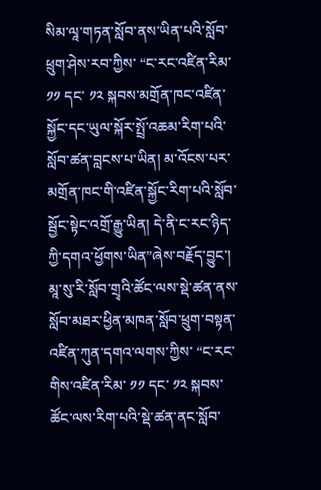སིམ་ལཱ་གཏན་སློབ་ནས་ཡིན་པའི་སློབ་ཕྲུག་ཤེས་རབ་ཀྱིས་ “ང་རང་འཛིན་རིམ་ ༡༡ དང་ ༡༢ སྐབས་མགྲོན་ཁང་འཛིན་སྐྱོང་དང་ཡུལ་སྐོར་སྤྲོ་འཆམ་རིག་པའི་སློབ་ཚན་བླངས་པ་ཡིན། མ་འོངས་པར་མགྲོན་ཁང་གི་འཛིན་སྐྱོང་རིག་པའི་སློབ་སྦྱོང་སྟེང་འགྲོ་རྒྱུ་ཡིན། དེ་ནི་ང་རང་ཉིད་ཀྱི་དགའ་ཕྱོགས་ཡིན”ཞེས་བརྗོད་བྱུང་།
མཱ་སུ་རི་སློབ་གྲྭའི་ཚོང་ལས་སྡེ་ཚན་ནས་སློབ་མཐར་ཕྱིན་མཁན་སློབ་ཕྲུག་བསྟན་འཛིན་ཀུན་དགའ་ལགས་ཀྱིས་ “ང་རང་གིས་འཛིན་རིམ་ ༡༡ དང་ ༡༢ སྐབས་ཚོང་ལས་རིག་པའི་སྡེ་ཚན་ནང་སློབ་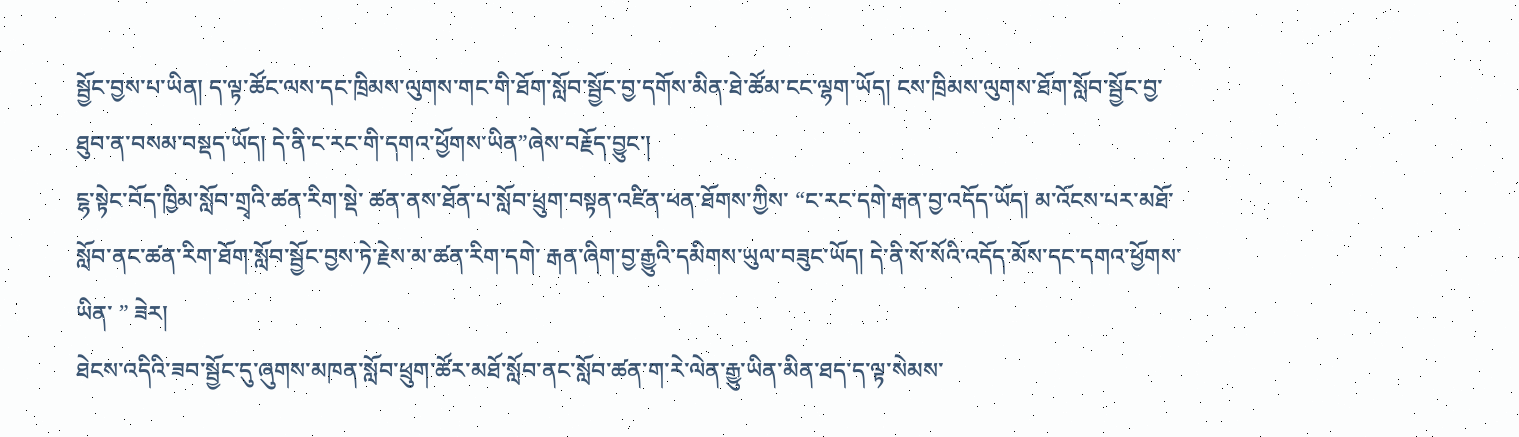སྦྱོང་བྱས་པ་ཡིན། ད་ལྟ་ཚོང་ལས་དང་ཁྲིམས་ལུགས་གང་གི་ཐོག་སློབ་སྦྱོང་བྱ་དགོས་མིན་ཐེ་ཚོམ་ངང་ལྷག་ཡོད། ངས་ཁྲིམས་ལུགས་ཐོག་སློབ་སྦྱོང་བྱ་ཐུབ་ན་བསམ་བསྡད་ཡོད། དེ་ནི་ང་རང་གི་དགའ་ཕྱོགས་ཡིན”ཞེས་བརྗོད་བྱུང་།
ངྷ་སྟེང་བོད་ཁྱིམ་སློབ་གྲྭའི་ཚན་རིག་སྡེ་ ཚན་ནས་ཐོན་པ་སློབ་ཕྲུག་བསྟན་འཛིན་ཕན་ཐོགས་ཀྱིས་ “ང་རང་དགེ་རྒན་བྱ་འདོད་ཡོད། མ་འོངས་པར་མཐོ་སློབ་ནང་ཚན་རིག་ཐོག་སློབ་སྦྱོང་བྱས་ཏེ་རྗེས་མ་ཚན་རིག་དགེ་ རྒན་ཞིག་བྱ་རྒྱུའི་དམིགས་ཡུལ་བཟུང་ཡོད། དེ་ནི་སོ་སོའི་འདོད་མོས་དང་དགའ་ཕྱོགས་ཡིན་ ” ཟེར།
ཐེངས་འདིའི་ཟབ་སྦྱོང་དུ་ཞུགས་མཁན་སློབ་ཕྲུག་ཚོར་མཐོ་སློབ་ནང་སློབ་ཚན་ག་རེ་ལེན་རྒྱུ་ཡིན་མིན་ཐད་ད་ལྟ་སེམས་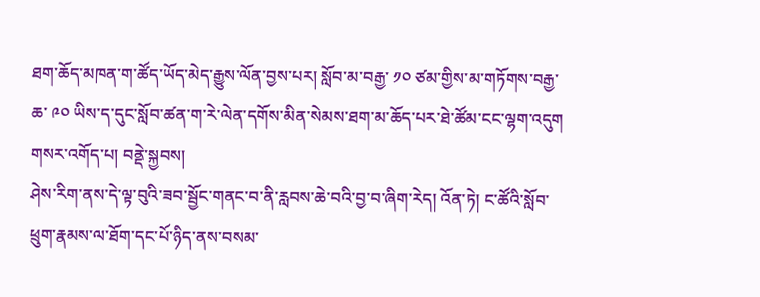ཐག་ཆོད་མཁན་ག་ཚོད་ཡོད་མེད་རྒྱུས་ལོན་བྱས་པར། སློབ་མ་བརྒྱ་ ༡༠ ཙམ་གྱིས་མ་གཏོགས་བརྒྱ་ཆ་ ༩༠ ཡིས་ད་དུང་སློབ་ཚན་ག་རེ་ལེན་དགོས་མིན་སེམས་ཐག་མ་ཆོད་པར་ཐེ་ཚོམ་ངང་ལྷག་འདུག
གསར་འགོད་པ། བནྡེ་སྐྱབས།
ཤེས་རིག་ནས་དེ་ལྟ་བུའི་ཟབ་སྦྱོང་གནང་བ་ནི་རླབས་ཆེ་བའི་བྱ་བ་ཞིག་རེད། འོན་ཏེ། ང་ཚོའི་སློབ་ཕྲུག་རྣམས་ལ་ཐོག་དང་པོ་ཉིད་ནས་བསམ་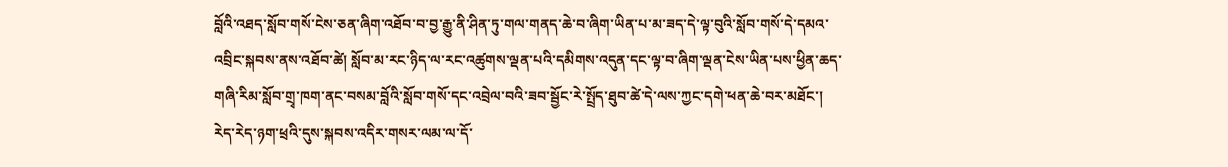བློའི་འཐད་སློབ་གསོ་ངེས་ཅན་ཞིག་འཐོབ་བ་བྱ་རྒྱུ་ནི་ཤིན་ཏུ་གལ་གནད་ཆེ་བ་ཞིག་ཡིན་པ་མ་ཟད་དེ་ལྟ་བུའི་སློབ་གསོ་དེ་དམའ་འབྲིང་སྐབས་ནས་འཐོབ་ཚེ། སློབ་མ་རང་ཉིད་ལ་རང་འཚུགས་ལྡན་པའི་དམིགས་འདུན་དང་ལྟ་བ་ཞིག་ལྡན་ངེས་ཡིན་པས་ཕྱིན་ཆད་གཞི་རིམ་སློབ་གྲྭ་ཁག་ནང་བསམ་བློའི་སློབ་གསོ་དང་འབྲེལ་བའི་ཟབ་སྦྱོང་རེ་སྤྲོད་ཐུབ་ཚེ་དེ་ལས་ཀྱང་དགེ་ཕན་ཆེ་བར་མཐོང་།
རེད་རེད་ཉག་ཕྲའི་དུས་སྐབས་འདིར་གསར་ལམ་ལ་དོ་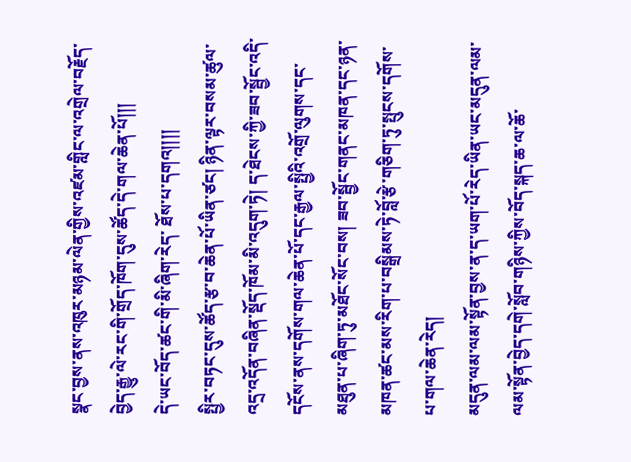སྣང་བྱས་ནས་འཁུར་མཉམ་ལེན་གྱིས་འཛམ་གླིང་ལ་འགྲེལ་བརྗོད་བྱེད་རྒྱུ་ལེ་རང་གི་གྲོད་ཁོག་དུས་ཚོད་དེ་གལ་ཆེན་པོ།།།
དེ་ཡང་བོད་ཚང་གི་མི་ཞིག་རེད་ ཐོས་པ་དགའ།།།།
སྤྱིར་བཏང་དུས་ཚོད་རྩ་བ་ཆེན་པོ་ཡིན་ཙང། ཉིན་ལྟར་བསམ་ཚུལ་འདྲ་འདོན་བཞིན་སྡོད་ཁོམ་མི་འདུག་ཏེ། ད་ཐེངས་ཀྱི་ཟབ་སྦྱོང་འདི་དངོས་ནས་དགོས་གལ་ཆེན་པོ་དང་རྒྱལ་སྤྱིའི་འགྲོ་ལུགས་དང་མཐུན་པ་ཞིག་ཏུ་མཐོང་སོང་བས། ཟབ་སྦྱོང་གནང་མཁན་དང་ཉན་མཁན་ཚང་མས་རིག་པ་བསྒྲིམས་ཏེ་བློ་རྩེ་གཅིག་ཏུ་སྤུངས་དགོས་པ་གལ་ཆེན་རེད།
མདུན་ལམ་ལམ་སྟོན་བྱས་ན་ད་ཡག་པོ་རེད་ཡིན་ཡང་མདུན་ལམ་ལམ་སྟོན་བྱེད་དགེ་སློབ་གཉིས་ཀྱིས་བོད་སྐད་ཆ་ལ་ཆོ་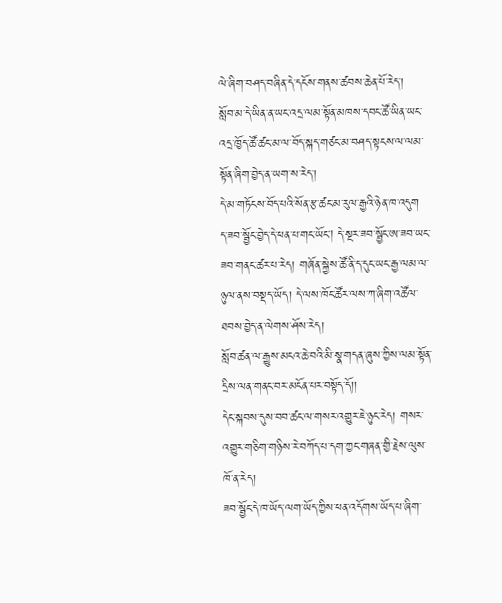ལེ་ཞིག་བཤད་བཞིན་དེ་དངོས་གནས་ཚབས་ཆེན་པོ་རེད་།
སློབ་མ་དེ་ཡིན་ན་ཡང་འདྲ་ལམ་སྟོན་མཁས་དབང་ཚོ་ཡིན་ཡང་འདྲ་ཁྱོད་ཚོ་ཚང་མ་ལ་བོད་སྐད་གཙང་མ་བཤད་སྟངས་ལ་ལམ་སྟོན་ཞིག་བྱེད་ན་ཡག་ས་རེད་།
དེ་མ་གཏོངས་བོད་པའི་སོན་རྩ་ཚང་མ་རུལ་རྒྱའི་ཉེན་ཁ་འདུག
ད་ཟབ་སྦྱོང་བྱེད་དེ་ཕན་པ་གང་ཡོང། དེ་སྔར་ཟབ་སྦྱོང་ཨ་ཟབ་ཡང་ཟབ་གནང་ཚར་པ་རེད། གཞོན་སྐྱེས་ཚོ་ནི་ད་དུང་ཡང་རྒྱ་ལམ་ལ་ཉུལ་ནས་བསྡད་ཡོད། དེ་ལས་ཁོང་ཚོར་ལས་ཀ་ཞིག་འཚོལ་ཐབས་བྱེད་ན་ལེགས་ཤོས་རེད།
སློབ་ཚན་ལ་རྒྱུས་མངའ་ཆེ་བའི་མི་སྣ་གདན་ཞུས་ཀྱིས་ལམ་སྟོན་དྲིས་ལན་གནང་བར་མངོན་པར་བསྟོད་དོ།།
དེང་སྐབས་དུས་བབ་ཚང་ལ་གསར་འགྱུར་ཇེ་ཉུང་རེད། གསར་འགྱུར་གཅིག་གཉིས་རེ་བཀོད་པ་དག་ཀྱང་གཞན་གྱི་རྗེས་ལུས་ཁོ་ན་རེད།
ཟབ་སྦྱོང་དེ་ཁ་ཡོད་ལག་ཡོད་ཀྱིས་ཕན་འདོགས་ཡོད་པ་ཞིག་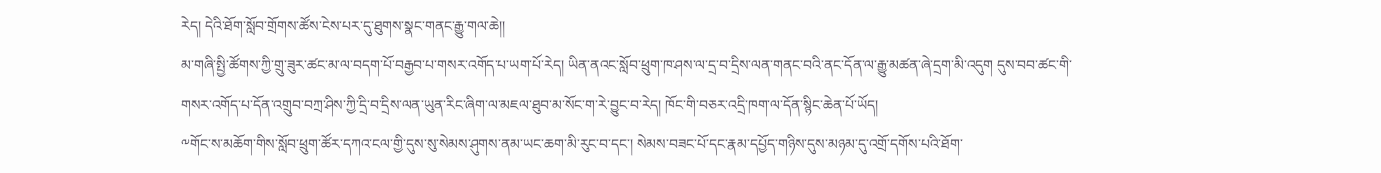རེད། དེའི་ཐོག་སློབ་གྲོགས་ཚོས་ངེས་པར་དུ་ཐུགས་སྣང་གནང་རྒྱུ་གལ་ཆེ།།
མ་གཞི་སྤྱི་ཚོགས་ཀྱི་གྲུ་ཟུར་ཚང་མ་ལ་བདག་པོ་བརྒྱབ་པ་གསར་འགོད་པ་ཡག་པོ་རེད། ཡིན་ནའང་སློབ་ཕྲུག་ཁ་ཤས་ལ་དྲ་བ་དྲིས་ལན་གནང་བའི་ནང་དོན་ལ་རྒྱུ་མཚན་ཞེ་དྲག་མི་འདུག དུས་བབ་ཚང་གི་གསར་འགོད་པ་དོན་འགྲུབ་བཀྲ་ཤིས་ཀྱི་དྲི་བ་དྲིས་ལན་ཡུན་རིང་ཞིག་ལ་མཇལ་ཐུབ་མ་སོང་ག་རེ་བྱུང་བ་རེད། ཁོང་གི་བཅར་འདྲི་ཁག་ལ་དོན་སྙིང་ཆེན་པོ་ཡོད།
༸གོང་ས་མཆོག་གིས་སློབ་ཕྲུག་ཚོར་དཀའ་ངལ་གྱི་དུས་སུ་སེམས་ཤུགས་ནམ་ཡང་ཆག་མི་རུང་བ་དང་། སེམས་བཟང་པོ་དང་རྣམ་དཔྱོད་གཉིས་དུས་མཉམ་དུ་འགྲོ་དགོས་པའི་ཐོག་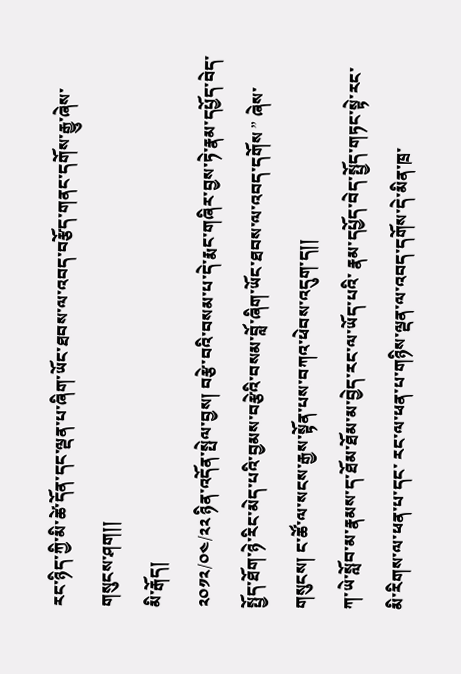རང་ཉིད་ཀྱི་མི་ཚེ་དོན་དང་ལྡན་པ་ཞིག་ཡོང་ཐབས་ལ་འབད་བརྩོད་གནང་དགོས་རྒྱུ་ཞེས་གསུངས་ཤག།།
མི་རྒོད།
༢༠༡༢/༠༤/༢༢ ཉིན་འདོན་སྤེལ་བྱས། བརྩེ་བའི་བསམ་པ་དེ་རྨང་གཞིར་བྱས་ཏེ་རྣམ་དཔྱོད་བེད་སྤྱོད་ཐོག་ཉེ་རིང་མེད་པའི་བྱམས་བརྩེའི་བསམ་བློ་ཞིག་ཡོང་ཐབས་ལ་འབད་དགོས ” ཞེས་གསུངས། ང་ཚོ་ལ་སངས་རྒྱས་སྟོན་པས་བཀའ་ཕེབས་འདུག་ད།།
ཀ་ཡེ་སློབ་མ་རྣམས་ད་ཐོམ་ཐོམ་མ་བྱེད་རང་ལ་ཡོད་པའི་ རྣམ་དཔྱོད་བེད་སྤྱོད་གཏང་སྟེ་རང་མི་རིགས་ལ་ཕན་པ་དང་ རང་ལ་ཕན་པ་གཉིས་ལྡན་ལ་འབད་དགོས་དེ་མིན་ཁྲ་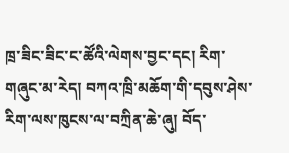ཁྲ་ཟིང་ཟིང་ང་ཚོའི་ལེགས་བྱང་དང། རིག་གཞུང་མ་རེད། བཀའ་ཁྲི་མཆོག་གི་དབུས་ཤེས་རིག་ལས་ཁུངས་ལ་བཀྲིན་ཆེ་ཞུ། བོད་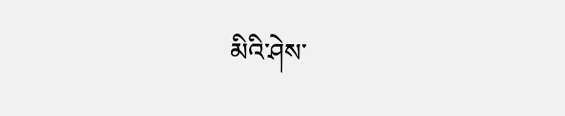མིའི་ཤེས་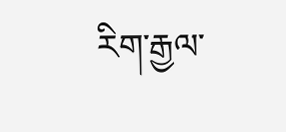རིག་རྒྱལ་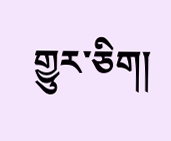གྱུར་ཅིག།